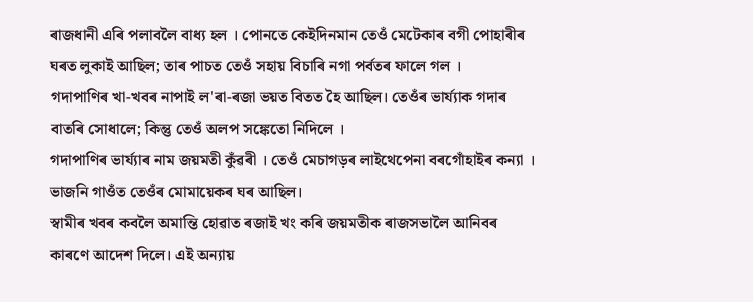ৰাজধানী এৰি পলাবলৈ বাধ্য হল । পোনতে কেইদিনমান তেওঁ মেটেকাৰ বগী পোহাৰীৰ ঘৰত লুকাই আছিল; তাৰ পাচত তেওঁ সহায় বিচাৰি নগা পৰ্বতৰ ফালে গল ।
গদাপাণিৰ খা-খবৰ নাপাই ল'ৰা-ৰজা ভয়ত বিতত হৈ আছিল। তেওঁৰ ভাৰ্য্যাক গদাৰ বাতৰি সোধালে; কিন্তু তেওঁ অলপ সঙ্কেতো নিদিলে ।
গদাপাণিৰ ভাৰ্য্যাৰ নাম জয়মতী কুঁৱৰী । তেওঁ মেচাগড়ৰ লাইথেপেনা বৰগোঁহাইৰ কন্যা । ভাজনি গাওঁত তেওঁৰ মোমায়েকৰ ঘৰ আছিল।
স্বামীৰ খবৰ কবলৈ অমান্তি হোৱাত ৰজাই খং কৰি জয়মতীক ৰাজসভালৈ আনিবৰ কাৰণে আদেশ দিলে। এই অন্যায়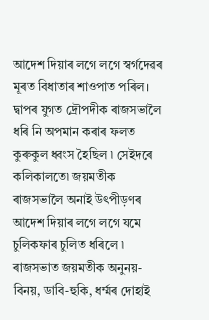আদেশ দিয়াৰ লগে লগে স্বৰ্গদেৱৰ মূৰত বিধাতাৰ শাওপাত পৰিল। দ্বাপৰ যুগত দ্রৌপদীক ৰাজসভালৈ ধৰি নি অপমান কৰাৰ ফলত কুৰুকুল ধ্বংস হৈছিল ৷ সেইদৰে কলিকালতে৷ জয়মতীক ৰাজসভালৈ অনাই উৎপীড়ণৰ আদেশ দিয়াৰ লগে লগে যমে চুলিকফাৰ চুলিত ধৰিলে ৷
ৰাজসভাত জয়মতীক অনুনয়-বিনয়, ডাবি-হুকি, ধৰ্ম্মৰ দোহাই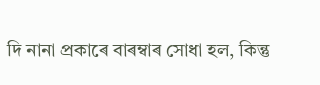দি নানা প্ৰকাৰে বাৰম্বাৰ সোধা হল, কিন্তু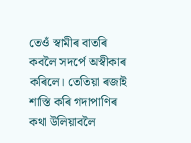তেওঁ স্বামীৰ বাতৰি কবলৈ সদর্পে অস্বীকাৰ কৰিলে। তেতিয়া ৰজাই শাস্তি কৰি গদাপাণিৰ কথা উলিয়াবলৈ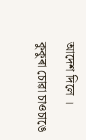আদেশ দিলে ।
কুকুৰা চোৱা চাওচাঙে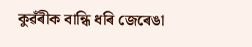কুৱঁৰীক বান্ধি ধৰি জেৰেঙা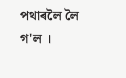পথাৰলৈ লৈ গ'ল ।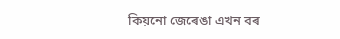কিয়নো জেৰেঙা এখন বৰ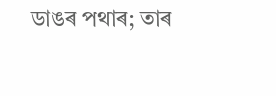ডাঙৰ পথাৰ; তাৰ